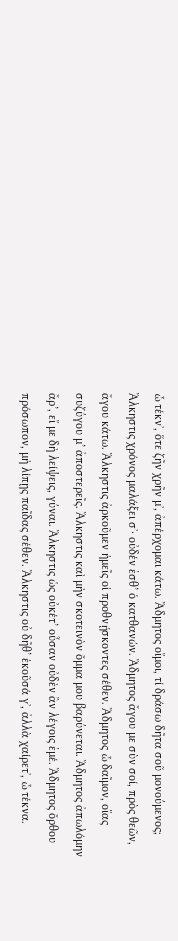ὦ τέκνʼ, ὅτε ζῆν χρῆν μʼ, ἀπέρχομαι κάτω. Ἄδμητος οἴμοι, τί δράσω δῆτα σοῦ μονούμενος; Ἄλκηστις χρόνος μαλάξει σʼ· οὐδέν ἐσθ’ ὁ κατθανών. Ἄδμητος ἄγου με σὺν σοί, πρὸς θεῶν, ἄγου κάτω. Ἄλκηστις ἀρκοῦμεν ἡμεῖς οἱ προθνῄσκοντες σέθεν. Ἄδμητος ὦ δαῖμον, οἵας συζύγου μ’ ἀποστερεῖς. Ἄλκηστις καὶ μὴν σκοτεινὸν ὄμμα μου βαρύνεται. Ἄδμητος ἀπωλόμην ἄρ’, εἴ με δὴ λείψεις, γύναι. Ἄλκηστις ὡς οὐκέτ’ οὖσαν οὐδὲν ἂν λέγοις ἐμέ. Ἄδμητος ὄρθου πρόσωπον, μὴ λίπῃς παῖδας σέθεν. Ἄλκηστις οὐ δῆθ’ ἑκοῦσά γʼ, ἀλλὰ χαίρετʼ, ὦ τέκνα.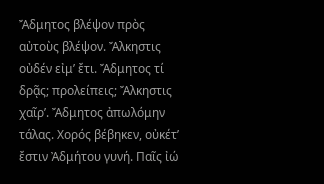Ἄδμητος βλέψον πρὸς αὐτοὺς βλέψον. Ἄλκηστις οὐδέν εἰμ’ ἔτι. Ἄδμητος τί δρᾷς; προλείπεις; Ἄλκηστις χαῖρʼ. Ἄδμητος ἀπωλόμην τάλας. Χορός βέβηκεν, οὐκέτ’ ἔστιν Ἀδμήτου γυνή. Παῖς ἰώ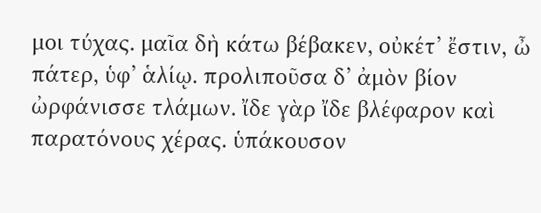μοι τύχας. μαῖα δὴ κάτω βέβακεν, οὐκέτ’ ἔστιν, ὦ πάτερ, ὑφ’ ἁλίῳ. προλιποῦσα δ’ ἀμὸν βίον ὠρφάνισσε τλάμων. ἴδε γὰρ ἴδε βλέφαρον καὶ παρατόνους χέρας. ὑπάκουσον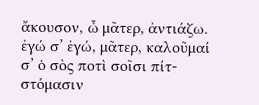ἄκουσον, ὦ μᾶτερ, ἀντιάζω. ἐγώ σ’ ἐγώ, μᾶτερ, καλοῦμαί σ’ ὁ σὸς ποτὶ σοῖσι πίτ- στόμασιν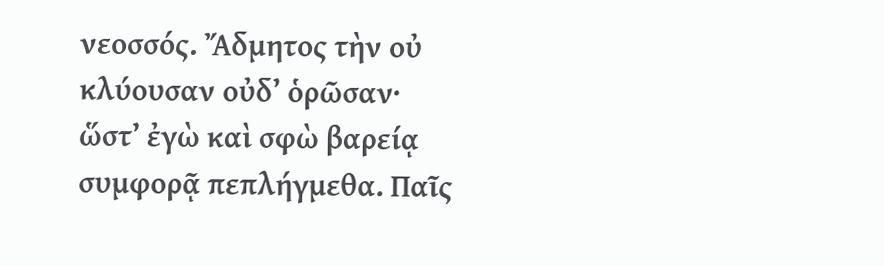νεοσσός. Ἄδμητος τὴν οὐ κλύουσαν οὐδ’ ὁρῶσαν· ὥστ’ ἐγὼ καὶ σφὼ βαρείᾳ συμφορᾷ πεπλήγμεθα. Παῖς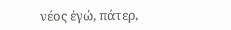νέος ἐγώ, πάτερ,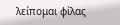λείπομαι φίλας